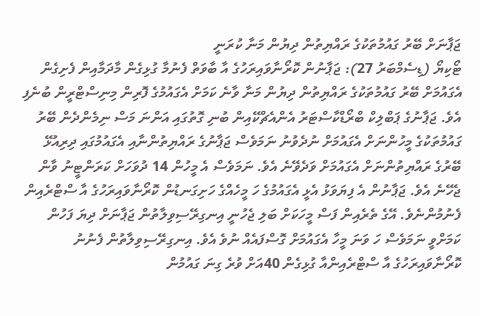ޖަޕާނަށް ބޭރު ގައުމުތަކުގެ ރައްޔިތުން ދިޔުން މަނާ ކުރަނީ
ޓޯކިޔޯ (ޑިސެމްބަރު 27): ޖަޕާނުން ކޮރޯނާވައިރަހުގެ އާ ބާވަތް ފެނުމާ ގުޅިގެން މާދަމާއިން ފެށިގެން އެގައުމަށް ބޭރު ގައުމުތަކުގެ ރައްޔިތުން ދިޔުން މަނާ ވާނެ ކަމަށް އެގައުމުގެ ފޮރިން މިނިސްޓްރީން ބުނެފި އެވެ. ޖަޕާނުގެ ޕަބްލިކް ބްރޯޑްކާސްޓަރު އެންއެޗްކޭއިން ބުނި ގޮތުގައި އަންނަ މަސް ނިމެންދެން ބޭރު ގައުމުތަކުގެ މީހުންނަށް އެގައުމަށް ނުދެވުނު ނަމަވެސް ޖަޕާނުގެ ރައްޔިތުންނާއި އެގައުމުގައި ދިރިއުޅޭ ބޭރުގެ ރައްޔިތުންނަށް އެގައުމަށް ވަދެވޭނެ އެވެ. ނަމަވެސް އެ މީހުން 14 ދުވަހަށް ކަރަންޓީނު ވާން ޖެހޭނެ އެވެ. ޖަޕާނުން އެ ފިޔަވަޅު އެޅީ އެގައުމުގެ ހަ މީހެއްގެ ހަށިގަނޑުން ކޮރޯނާވައިރަހުގެ އާ ސްޓްރެއިން ފެނުމުންނެވެ. އޭގެ ތެރެއިން ފަސް މީހަކަށް ބަލި ޖެހުނީ އިނގިރޭސިވިލާތުން ޖަޕާނަށް ދިޔަ ފަހުން ކަމަށްވީ ނަމަވެސް ހަ ވަނަ މީހާ އެގައުމަށް ގޮސްފައެއް ނުވެ އެވެ. އިނގިރޭސިވިލާތުން ފެނުނު ކޮރޯނާވައިރަހުގެ އާ ސްޓްރެއިންއާ ގުޅިގެން 40އަށް ވުރެ ގިނަ ގައުމުން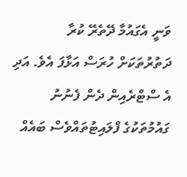ވަނީ އެގައުމާ ދޭތެރޭ ކުރާ ދަތުރުތަކަށް ހުރަސް އަޅާފަ އެވެ. އަދި އެ ސްޓްރެއިން ދެން ފެނުނު ގައުމުތަކުގެ ފްލައިޓުތައްވެސް ބައެއް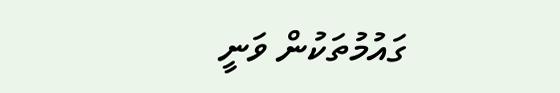ގައުމުތަކުން ވަނީ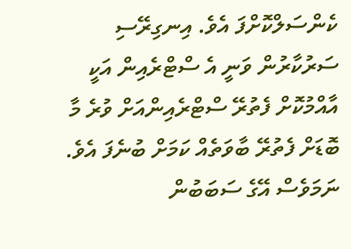ކެންސަލްކޮށްފަ އެވެ. އިނގިރޭސި ސަރުކާރުން ވަނީ އެ ސްޓްރެއިން އަކީ އާއްމުކޮށް ފެތުރޭ ސްޓްރެއިންއަށް ވުރެ މާ ބޮޑަށް ފެތުރޭ ބާވަތެއް ކަމަށް ބުނެފަ އެވެ. ނަމަވެސް އޭގެ ސަބަބުން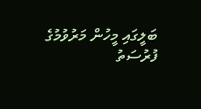ބަލީގައި މީހުން މަރުވުމުގެ ފުރުސަތު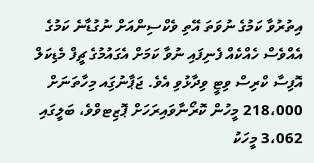އިތުރުވާ ކަމުގެ ނުވަތަ އޭތި ވެކްސިންއަށް ނުގުޑާނެ ކަމުގެ އެއްވެސް ހެއްކެއް ފެނިފައި ނުވާ ކަމަށް އެގައުމުގެ ޗީފް މެޑިކަލް އޮފިސާ ކްރިސް ވިޓީ ވިދާޅުވި އެވެ. ޖަޕާނުގަިއ މިހާތަނަށް 218،000 މީހުން ކޮރޯނާވައިރަހަށް ޕޮޒިޓވްވެ، ބަލީގައި 3،062 މީހަކު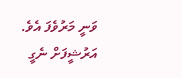ވަނީ މަރުވެފަ އެވެ.
އަރުޝީފަށް ނެގީ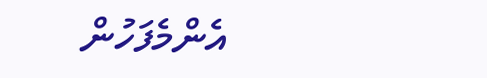އެންމެފަހުން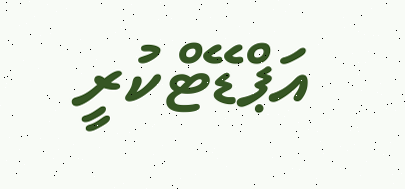އަޕްޑޭޓްކުރީ